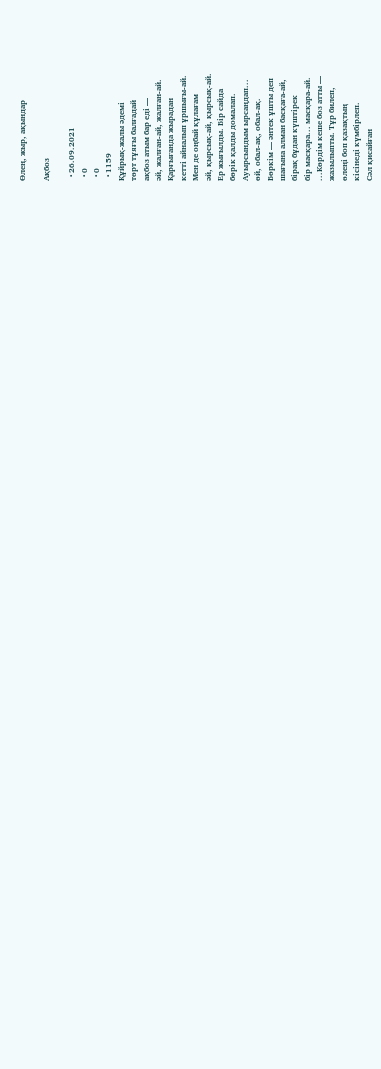Өлең, жыр, ақындар

Ақбоз

  • 26.09.2021
  • 0
  • 0
  • 1159
Құйрық-жалы әдемі
төрт тұяғы балғадай
ақбоз атым бар еді —
әй, жалған-ай, жалған-ай.
Қарғығанда жырадан
кетті айналып ұршығы-ай.
Мен де оңбай құлағам
әй, қырсық-ай, қырсық-ай.
Ер жығылды. Бір сайда
бөрік қалды домалап.
Ауырсындым ырсаңдап...
өй, обал-ақ, обал-ақ.
Бөркім — әнтек ұшты деп
шағына алман басқаға-ай,
бірақ бұдан күштірек
бір масқара... масқара-ай.
...Көрдім кеше боз атты —
жазылыпты. Тұр билеп,
өлеңі боп қазақтың
кісінеді күмбірлеп.
Сәл қисайған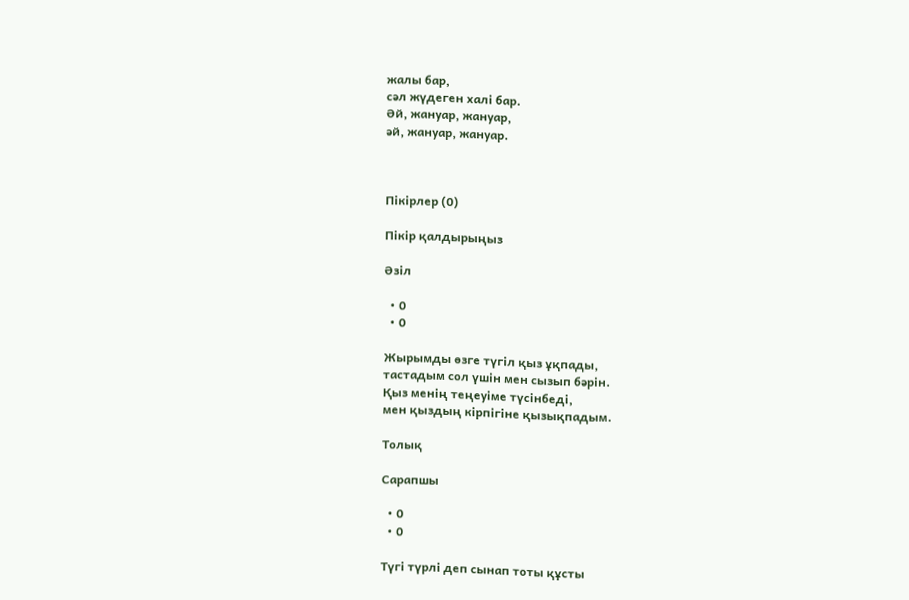жалы бар,
сәл жүдеген халі бар.
Әй, жануар, жануар,
әй, жануар, жануар.



Пікірлер (0)

Пікір қалдырыңыз

Әзіл

  • 0
  • 0

Жырымды өзге түгіл қыз ұқпады,
тастадым сол үшін мен сызып бәрін.
Қыз менің теңеуіме түсінбеді,
мен қыздың кірпігіне қызықпадым.

Толық

Сарапшы

  • 0
  • 0

Түгі түрлі деп сынап тоты құсты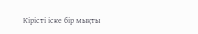Кірісті іске бір мықты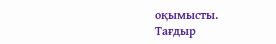оқымысты.
Тағдыр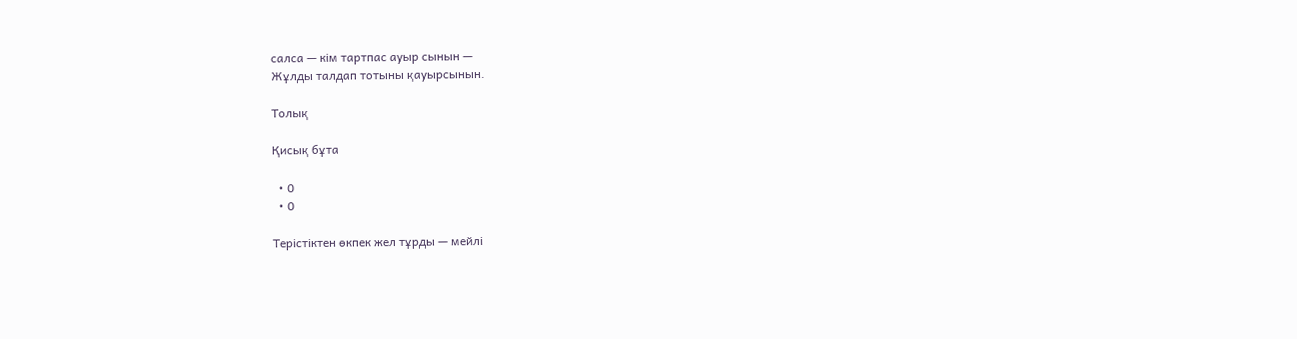салса — кім тартпас ауыр сынын —
Жұлды талдап тотыны қауырсынын.

Толық

Қисық бұта

  • 0
  • 0

Терістіктен өкпек жел тұрды — мейлі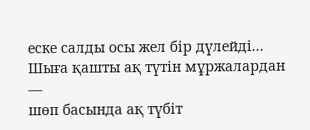еске салды осы жел бір дүлейді...
Шыға қашты ақ түтін мұржалардан —
шөп басында ақ түбіт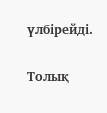үлбірейді.

Толық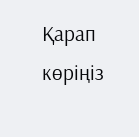Қарап көріңіз